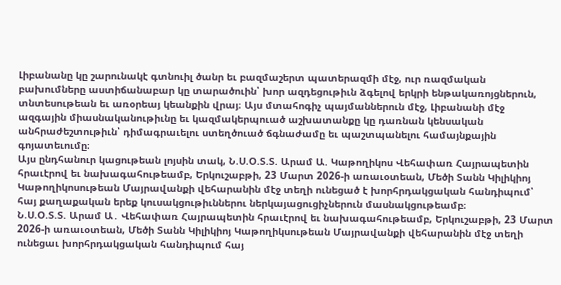Լիբանանը կը շարունակէ գտնուիլ ծանր եւ բազմաշերտ պատերազմի մէջ, ուր ռազմական բախումները աստիճանաբար կը տարածուին՝ խոր ազդեցութիւն ձգելով երկրի ենթակառոյցներուն, տնտեսութեան եւ առօրեայ կեանքին վրայ։ Այս մտահոգիչ պայմաններուն մէջ, Լիբանանի մէջ ազգային միասնականութիւնը եւ կազմակերպուած աշխատանքը կը դառնան կենսական անհրաժեշտութիւն՝ դիմագրաւելու ստեղծուած ճգնաժամը եւ պաշտպանելու համայնքային գոյատեւումը։
Այս ընդհանուր կացութեան լոյսին տակ, Ն.Ս.Օ.Տ.Տ. Արամ Ա. Կաթողիկոս Վեհափառ Հայրապետին հրաւէրով եւ նախագահութեամբ, Երկուշաբթի, 23 Մարտ 2026-ի առաւօտեան, Մեծի Տանն Կիլիկիոյ Կաթողիկոսութեան Մայրավանքի վեհարանին մէջ տեղի ունեցած է խորհրդակցական հանդիպում՝ հայ քաղաքական երեք կուսակցութիւններու ներկայացուցիչներուն մասնակցութեամբ։
Ն.Ս.Օ.Տ.Տ. Արամ Ա․ Վեհափառ Հայրապետին հրաւէրով եւ նախագահութեամբ, Երկուշաբթի, 23 Մարտ 2026-ի առաւօտեան, Մեծի Տանն Կիլիկիոյ Կաթողիկսութեան Մայրավանքի վեհարանին մէջ տեղի ունեցաւ խորհրդակցական հանդիպում հայ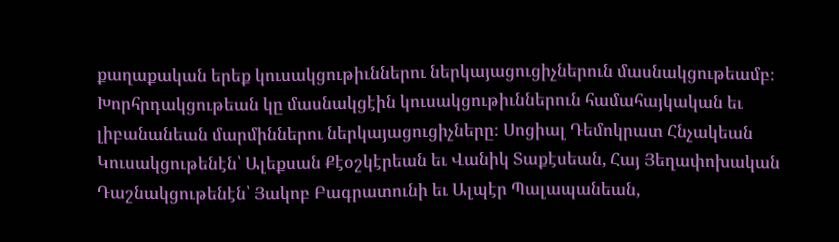քաղաքական երեք կուսակցութիւններու ներկայացուցիչներուն մասնակցութեամբ։
Խորհրդակցութեան կը մասնակցէին կուսակցութիւններուն համահայկական եւ լիբանանեան մարմիններու ներկայացուցիչները։ Սոցիալ Դեմոկրատ Հնչակեան Կուսակցութենէն՝ Ալեքսան Քէօշկէրեան եւ Վանիկ Տաքէսեան, Հայ Յեղափոխական Դաշնակցութենէն՝ Յակոբ Բագրատունի եւ Ալպէր Պալապանեան,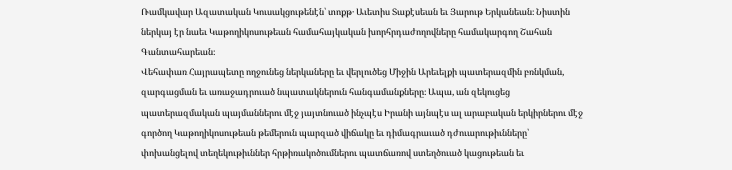Ռամկավար Ազատական Կուսակցութենէն՝ տոքթ․ Աւետիս Տաքէսեան եւ Յարութ Երկանեան։ Նիստին ներկայ էր նաեւ Կաթողիկոսութեան համահայկական խորհրդաժողովները համակարգող Շահան Գանտահարեան։
Վեհափառ Հայրապետը ողջունեց ներկաները եւ վերլուծեց Միջին Արեւելքի պատերազմին բռնկման, զարգացման եւ առաջադրուած նպատակներուն հանգամանքները։ Ապա, ան զեկուցեց պատերազմական պայմաններու մէջ յայտնուած ինչպէս Իրանի այնպէս ալ արաբական երկիրներու մէջ գործող Կաթողիկոսութեան թեմերուն պարզած վիճակը եւ դիմագրաւած դժուարութիւնները՝ փոխանցելով տեղեկութիւններ հրթիռակոծումներու պատճառով ստեղծուած կացութեան եւ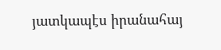յատկապէս իրանահայ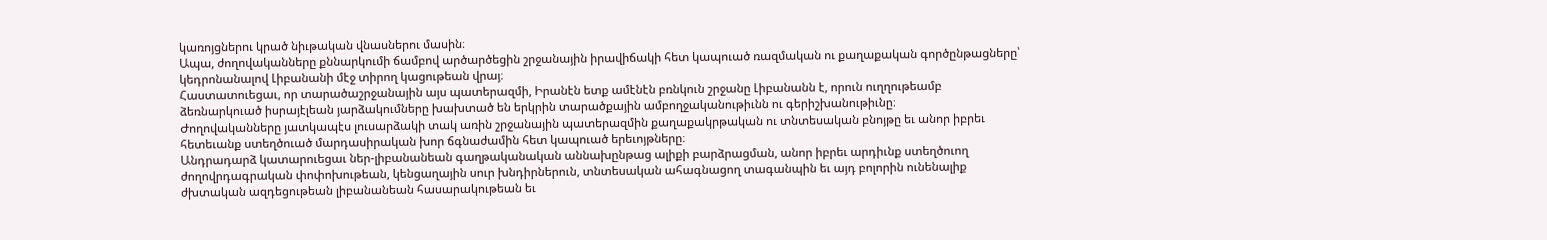կառոյցներու կրած նիւթական վնասներու մասին։
Ապա, ժողովականները քննարկումի ճամբով արծարծեցին շրջանային իրավիճակի հետ կապուած ռազմական ու քաղաքական գործընթացները՝ կեդրոնանալով Լիբանանի մէջ տիրող կացութեան վրայ։
Հաստատուեցաւ, որ տարածաշրջանային այս պատերազմի, Իրանէն ետք ամէնէն բռնկուն շրջանը Լիբանանն է, որուն ուղղութեամբ ձեռնարկուած իսրայէլեան յարձակումները խախտած են երկրին տարածքային ամբողջականութիւնն ու գերիշխանութիւնը։
Ժողովականները յատկապէս լուսարձակի տակ առին շրջանային պատերազմին քաղաքակրթական ու տնտեսական բնոյթը եւ անոր իբրեւ հետեւանք ստեղծուած մարդասիրական խոր ճգնաժամին հետ կապուած երեւոյթները։
Անդրադարձ կատարուեցաւ ներ-լիբանանեան գաղթականական աննախընթաց ալիքի բարձրացման, անոր իբրեւ արդիւնք ստեղծուող ժողովրդագրական փոփոխութեան, կենցաղային սուր խնդիրներուն, տնտեսական ահագնացող տագանպին եւ այդ բոլորին ունենալիք ժխտական ազդեցութեան լիբանանեան հասարակութեան եւ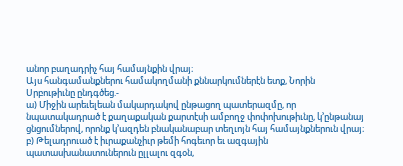անոր բաղադրիչ հայ համայնքին վրայ։
Այս հանգամանքներու համակողմանի քննարկումներէն ետք, Նորին Սրբութիւնը ընդգծեց.-
ա) Միջին արեւելեան մակարդակով ընթացող պատերազմը, որ նպատակադրած է քաղաքական քարտէսի ամբողջ փոփոխութիւնը, կ՚ընթանայ ցնցումներով, որոնք կ՚ազդեն բնականաբար տեղւոյն հայ համայնքներուն վրայ։
բ) Թելադրուած է իւրաքանչիւր թեմի հոգեւոր եւ ազգային պատասխանատուներուն ըլլալու զգօն,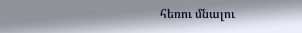հեռու մնալու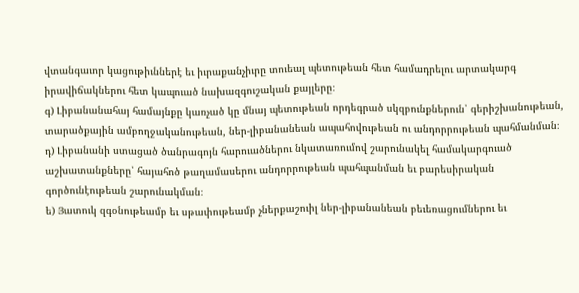վտանգաւոր կացութիւններէ եւ իւրաքանչիւրը տուեալ պետութեան հետ համադրելու արտակարգ իրավիճակներու հետ կապուած նախազգուշական քայլերը։
գ) Լիբանանահայ համայնքը կառչած կը մնայ պետութեան որդեգրած սկզբունքներուն՝ գերիշխանութեան, տարածքային ամբողջականութեան, ներ-լիբանանեան ապահովութեան ու անդորրութեան պահմանման։
դ) Լիբանանի ստացած ծանրագոյն հարուածներու նկատառումով շարունակել համակարգուած աշխատանքները՝ հայահոծ թաղամասերու անդորրութեան պահպանման եւ բարեսիրական գործունէութեան շարունակման։
ե) Յատուկ զգօնութեամբ եւ սթափութեամբ չներքաշուիլ ներ-լիբանանեան բեւեռացումներու եւ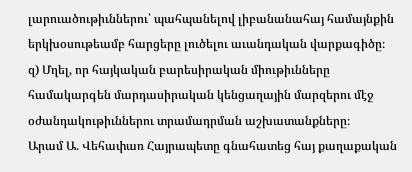լարուածութիւններու՝ պահպանելով լիբանանահայ համայնքին երկխօսութեամբ հարցերը լուծելու աւանդական վարքագիծը։
զ) Մղել, որ հայկական բարեսիրական միութիւնները համակարգեն մարդասիրական կենցաղային մարզերու մէջ օժանդակութիւններու տրամադրման աշխատանքները։
Արամ Ա. Վեհափառ Հայրապետը գնահատեց հայ քաղաքական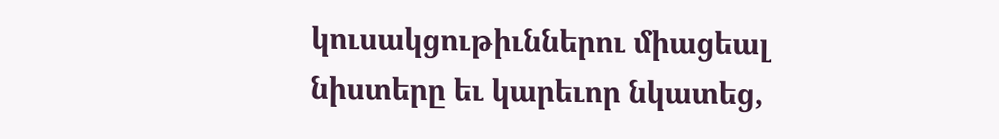կուսակցութիւններու միացեալ նիստերը եւ կարեւոր նկատեց,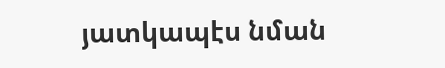յատկապէս նման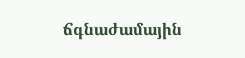ճգնաժամային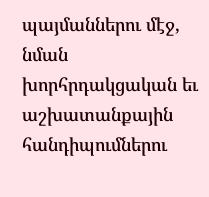պայմաններու մէջ, նման խորհրդակցական եւ աշխատանքային հանդիպումներու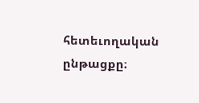հետեւողական ընթացքը։